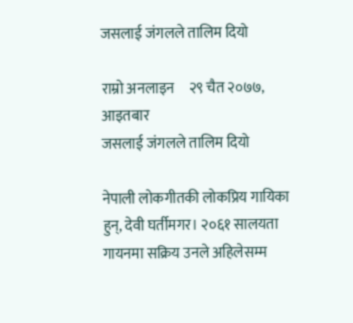जसलाई जंगलले तालिम दियो

राम्रो अनलाइन     २९ चैत २०७७, आइतबार
जसलाई जंगलले तालिम दियो

नेपाली लोकगीतकी लोकप्रिय गायिका हुन्, देवी घर्तीमगर। २०६१ सालयता गायनमा सक्रिय उनले अहिलेसम्म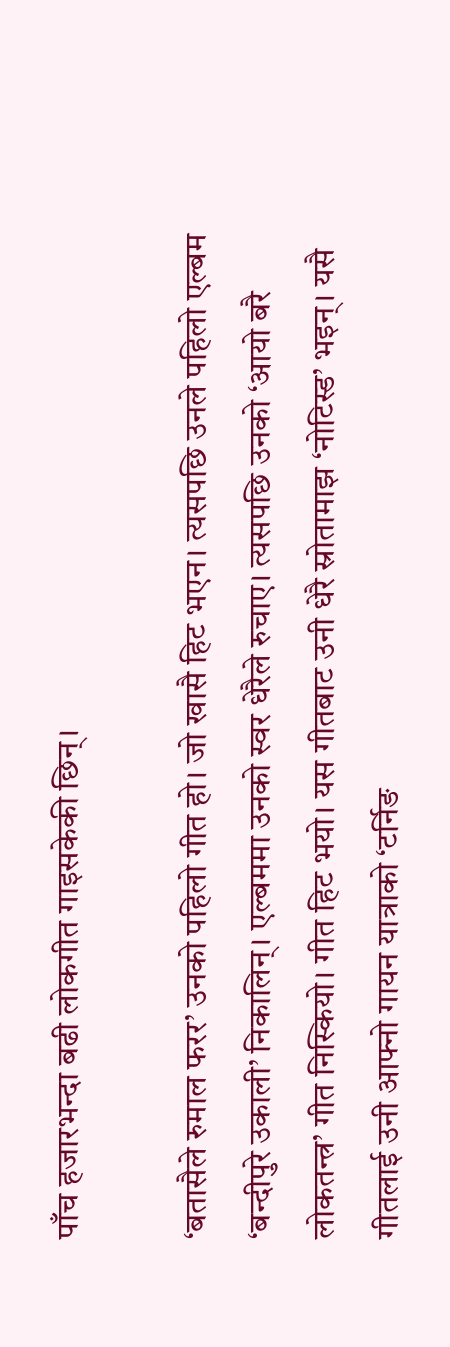पाँच हजारभन्दा बढी लोकगीत गाइसकेकी छिन्।

‘बतासैले रुमाल फरर’ उनको पहिलो गीत हो। जो खासै हिट भएन। त्यसपछि उनले पहिलो एल्बम ‘बन्दीपुरे उकाली’ निकालिन्। एल्बममा उनको स्वर धेरैले रुचाए। त्यसपछि उनको ‘आयो बरै लोकतन्त्र’ गीत निस्कियो। गीत हिट भयो। यस गीतबाट उनी धेरै स्रोतामाझ ‘नोटिस्ड’ भइन्। यसै गीतलाई उनी आफ्नो गायन यात्राको ‘टर्निङ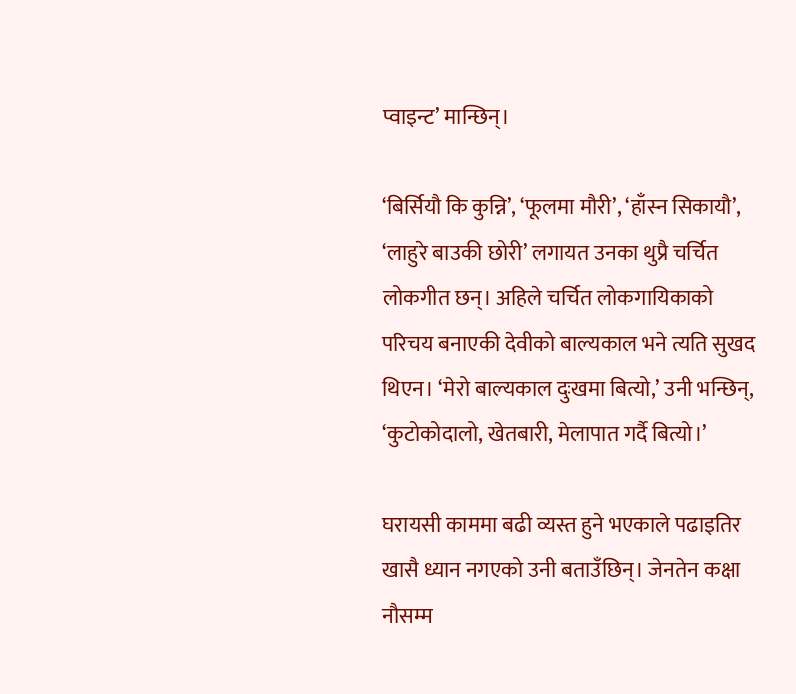प्वाइन्ट’ मान्छिन्।

‘बिर्सियौ कि कुन्नि’, ‘फूलमा मौरी’, ‘हाँस्न सिकायौ’, ‘लाहुरे बाउकी छोरी’ लगायत उनका थुप्रै चर्चित लोकगीत छन्। अहिले चर्चित लोकगायिकाको  परिचय बनाएकी देवीको बाल्यकाल भने त्यति सुखद थिएन। ‘मेरो बाल्यकाल दुःखमा बित्यो,’ उनी भन्छिन्, ‘कुटोकोदालो, खेतबारी, मेलापात गर्दै बित्यो।’

घरायसी काममा बढी व्यस्त हुने भएकाले पढाइतिर खासै ध्यान नगएको उनी बताउँछिन्। जेनतेन कक्षा नौसम्म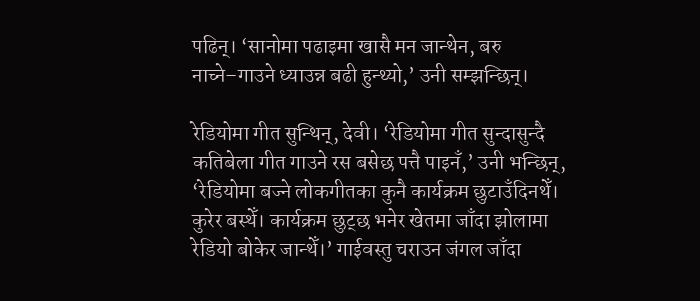पढिन्। ‘सानोमा पढाइमा खासै मन जान्थेन, बरु नाच्ने–गाउने ध्याउन्न बढी हुन्थ्यो,’ उनी सम्झन्छिन्।

रेडियोमा गीत सुन्थिन्, देवी। ‘रेडियोमा गीत सुन्दासुन्दै कतिबेला गीत गाउने रस बसेछ पत्तै पाइनँ,’ उनी भन्छिन्, ‘रेडियोमा बज्ने लोकगीतका कुनै कार्यक्रम छुटाउँदिनथेँ। कुरेर बस्थेँ। कार्यक्रम छुट्छ भनेर खेतमा जाँदा झोलामा रेडियो बोकेर जान्थेँ।’ गाईवस्तु चराउन जंगल जाँदा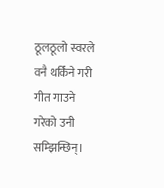ठूलठूलो स्वरले वनै थर्किने गरी गीत गाउने गरेको उनी सम्झिन्छिन्।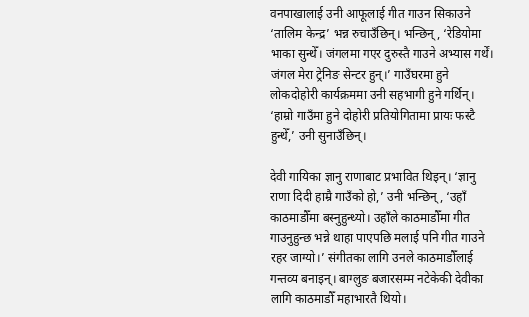वनपाखालाई उनी आफूलाई गीत गाउन सिकाउने ‘तालिम केन्द्र’ भन्न रुचाउँछिन्। भन्छिन्, ‘रेडियोमा भाका सुन्थेँ। जंगलमा गएर दुरुस्तै गाउने अभ्यास गर्थें। जंगल मेरा ट्रेनिङ सेन्टर हुन्।’ गाउँघरमा हुने लोकदोहोरी कार्यक्रममा उनी सहभागी हुने गर्थिन्। ‘हाम्रो गाउँमा हुने दोहोरी प्रतियोगितामा प्रायः फस्टै हुन्थेँ,’ उनी सुनाउँछिन्।

देवी गायिका ज्ञानु राणाबाट प्रभावित थिइन्। ‘ज्ञानु राणा दिदी हाम्रै गाउँको हो,’ उनी भन्छिन्, ‘उहाँ काठमाडौँमा बस्नुहुन्थ्यो। उहाँले काठमाडौँमा गीत गाउनुहुन्छ भन्ने थाहा पाएपछि मलाई पनि गीत गाउने रहर जाग्यो।’ संगीतका लागि उनले काठमाडौँलाई गन्तव्य बनाइन्। बाग्लुङ बजारसम्म नटेकेकी देवीका लागि काठमाडौँ महाभारतै थियो।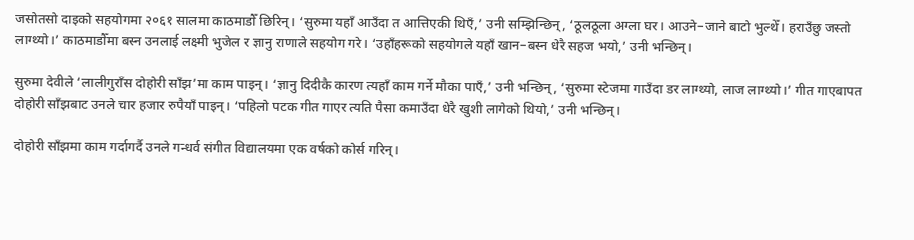जसोतसो दाइको सहयोगमा २०६१ सालमा काठमाडौँ छिरिन्। ‘सुरुमा यहाँ आउँदा त आत्तिएकी थिएँ,’ उनी सम्झिन्छिन्, ‘ठूलठूला अग्ला घर। आउने–जाने बाटो भुल्थेँ। हराउँछु जस्तो लाग्थ्यो।’ काठमाडौँमा बस्न उनलाई लक्ष्मी भुजेल र ज्ञानु राणाले सहयोग गरे। ‘उहाँहरूको सहयोगले यहाँ खान–बस्न धेरै सहज भयो,’ उनी भन्छिन्।

सुरुमा देवीले ‘लालीगुराँस दोहोरी साँझ’मा काम पाइन्। ‘ज्ञानु दिदीकै कारण त्यहाँ काम गर्ने मौका पाएँ,’ उनी भन्छिन्, ‘सुरुमा स्टेजमा गाउँदा डर लाग्थ्यो, लाज लाग्थ्यो।’ गीत गाएबापत दोहोरी साँझबाट उनले चार हजार रुपैयाँ पाइन्। ‘पहिलो पटक गीत गाएर त्यति पैसा कमाउँदा धेरै खुशी लागेको थियो,’ उनी भन्छिन्।

दोहोरी साँझमा काम गर्दागर्दै उनले गन्धर्व संगीत विद्यालयमा एक वर्षको कोर्स गरिन्।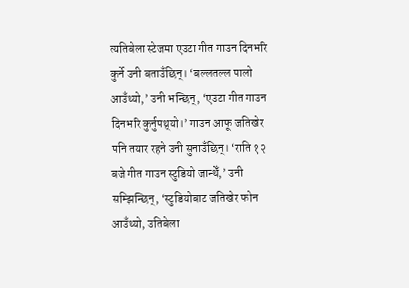त्यतिबेला स्टेजमा एउटा गीत गाउन दिनभरि कुर्ने उनी बताउँछिन्। ‘बल्लतल्ल पालो आउँथ्यो,’ उनी भन्छिन्, ‘एउटा गीत गाउन दिनभरि कुर्नुपथ्र्यो।’ गाउन आफू जतिखेर पनि तयार रहने उनी सुनाउँछिन्। ‘राति १२ बजे गीत गाउन स्टुडियो जान्थेँ,’ उनी सम्झिन्छिन्, ‘स्टुडियोबाट जतिखेर फोन आउँथ्यो, उतिबेला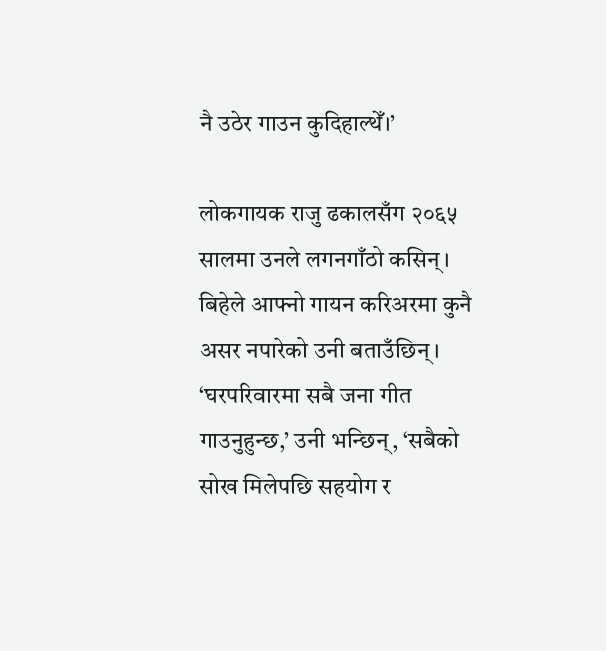नै उठेर गाउन कुदिहाल्थेँ।’

लोकगायक राजु ढकालसँग २०६५ सालमा उनले लगनगाँठो कसिन्। बिहेले आफ्नो गायन करिअरमा कुनै असर नपारेको उनी बताउँछिन्। ‘घरपरिवारमा सबै जना गीत गाउनुहुन्छ,’ उनी भन्छिन्, ‘सबैको सोख मिलेपछि सहयोग र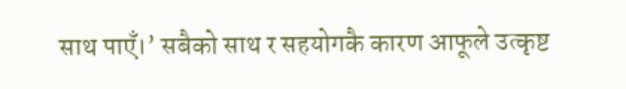साथ पाएँ।’ सबैको साथ र सहयोगकै कारण आफूले उत्कृष्ट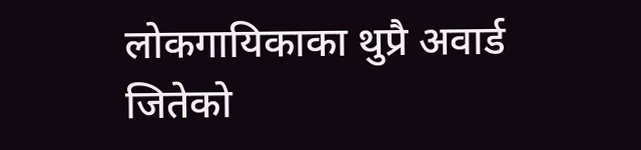लोकगायिकाका थुप्रै अवार्ड जितेको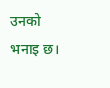उनको भनाइ छ।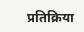प्रतिक्रिया